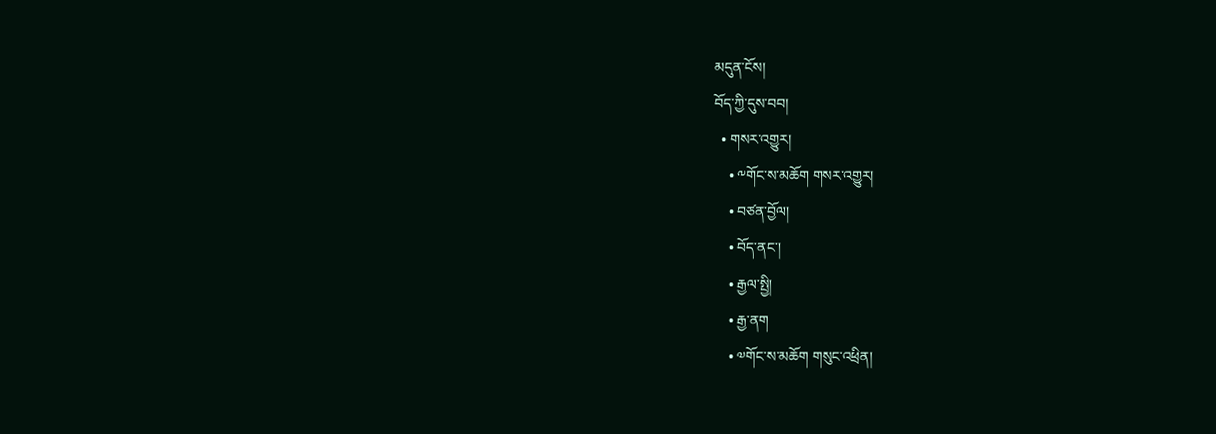མདུན་ངོས།
བོད་ཀྱི་དུས་བབ།
  • གསར་འགྱུར།
    • ༸གོང་ས་མཆོག གསར་འགྱུར།
    • བཙན་བྱོལ།
    • བོད་ནང་།
    • རྒྱལ་སྤྱི།
    • རྒྱ་ནག
    • ༧གོང་ས་མཆོག གསུང་འཕྲིན།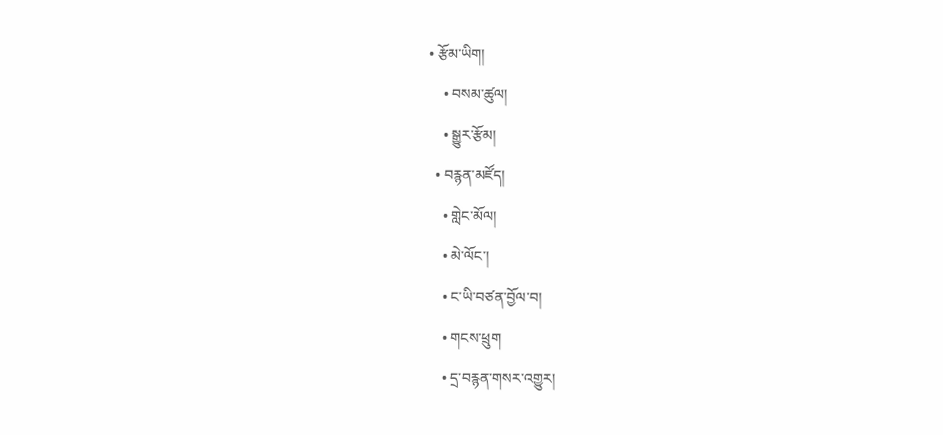• རྩོམ་ཡིག།
    • བསམ་ཚུལ།
    • སྒྱུར་རྩོམ།
  • བརྙན་མཛོད།
    • གླེང་མོལ།
    • མེ་ལོང་།
    • ང་ཡི་བཙན་བྱོལ་བ།
    • གངས་ཕྲུག
    • དྲ་བརྙན་གསར་འགྱུར།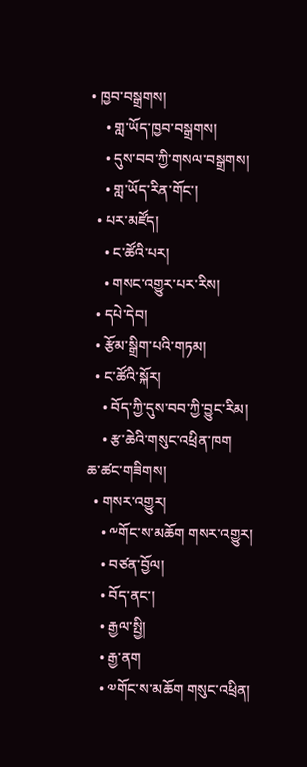• ཁྱབ་བསྒྲགས།
    • གླ་ཡོད་ཁྱབ་བསྒྲགས།
    • དུས་བབ་ཀྱི་གསལ་བསྒྲགས།
    • གླ་ཡོད་རིན་གོང་།
  • པར་མཛོད།
    • ང་ཚོའི་པར།
    • གསང་འགྱུར་པར་རིས།
  • དཔེ་དེབ།
  • རྩོམ་སྒྲིག་པའི་གཏམ།
  • ང་ཚོའི་སྐོར།
    • བོད་ཀྱི་དུས་བབ་ཀྱི་བྱུང་རིམ།
    • རྩ་ཆེའི་གསུང་འཕྲིན་ཁག
ཆ་ཚང་གཟིགས།
  • གསར་འགྱུར།
    • ༸གོང་ས་མཆོག གསར་འགྱུར།
    • བཙན་བྱོལ།
    • བོད་ནང་།
    • རྒྱལ་སྤྱི།
    • རྒྱ་ནག
    • ༧གོང་ས་མཆོག གསུང་འཕྲིན།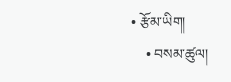• རྩོམ་ཡིག།
    • བསམ་ཚུལ།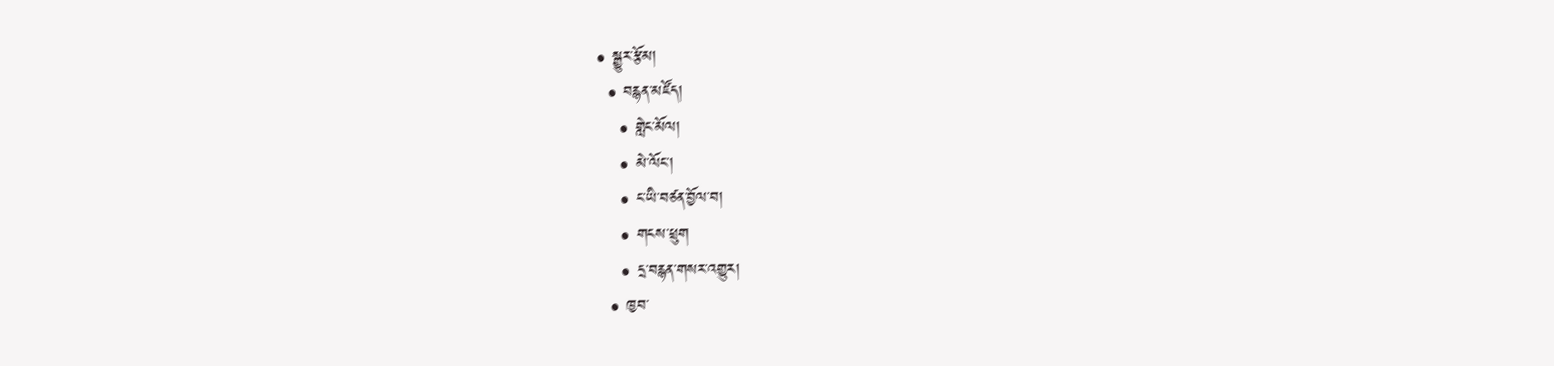• སྒྱུར་རྩོམ།
  • བརྙན་མཛོད།
    • གླེང་མོལ།
    • མེ་ལོང་།
    • ང་ཡི་བཙན་བྱོལ་བ།
    • གངས་ཕྲུག
    • དྲ་བརྙན་གསར་འགྱུར།
  • ཁྱབ་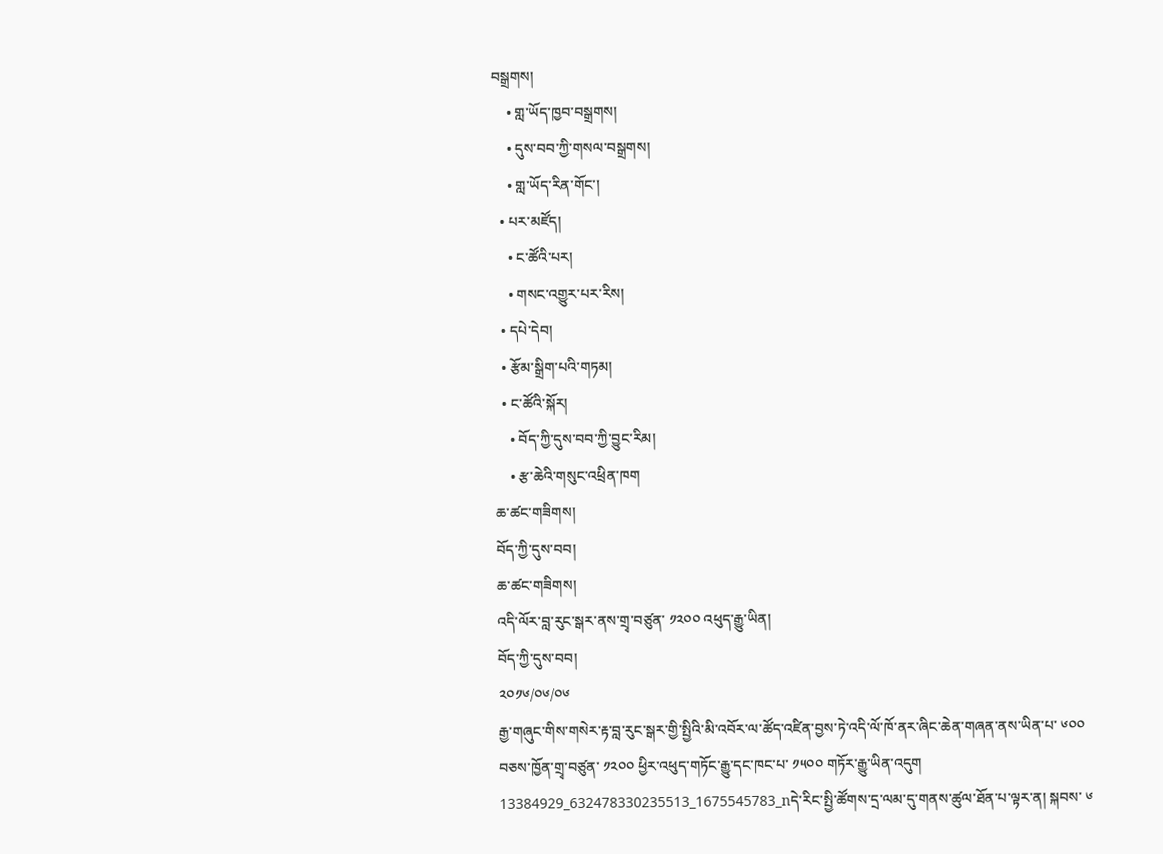བསྒྲགས།
    • གླ་ཡོད་ཁྱབ་བསྒྲགས།
    • དུས་བབ་ཀྱི་གསལ་བསྒྲགས།
    • གླ་ཡོད་རིན་གོང་།
  • པར་མཛོད།
    • ང་ཚོའི་པར།
    • གསང་འགྱུར་པར་རིས།
  • དཔེ་དེབ།
  • རྩོམ་སྒྲིག་པའི་གཏམ།
  • ང་ཚོའི་སྐོར།
    • བོད་ཀྱི་དུས་བབ་ཀྱི་བྱུང་རིམ།
    • རྩ་ཆེའི་གསུང་འཕྲིན་ཁག
ཆ་ཚང་གཟིགས།
བོད་ཀྱི་དུས་བབ།
ཆ་ཚང་གཟིགས།
འདི་ལོར་བླ་རུང་སྒར་ནས་གྲྭ་བཙུན་ ༡༢༠༠ འཕུད་རྒྱུ་ཡིན།
བོད་ཀྱི་དུས་བབ།
༢༠༡༦/༠༦/༠༦
རྒྱ་གཞུང་གིས་གསེར་རྟ་བླ་རུང་སྒར་གྱི་སྤྱིའི་མི་འབོར་ལ་ཚོད་འཛིན་བྱས་ཏེ་འདི་ལོ་ཁོ་ནར་ཞིང་ཆེན་གཞན་ནས་ཡིན་པ་ ༦༠༠ བཅས་ཁྱོན་གྲྭ་བཙུན་ ༡༢༠༠ ཕྱིར་འཕུད་གཏོང་རྒྱུ་དང་ཁང་པ་ ༡༥༠༠ གཏོར་རྒྱུ་ཡིན་འདུག
13384929_632478330235513_1675545783_nདེ་རིང་སྤྱི་ཚོགས་དྲ་ལམ་དུ་གནས་ཚུལ་ཐོན་པ་ལྟར་ན། སྐབས་ ༦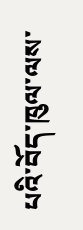པའི་བོད་ཁུལ་ལས་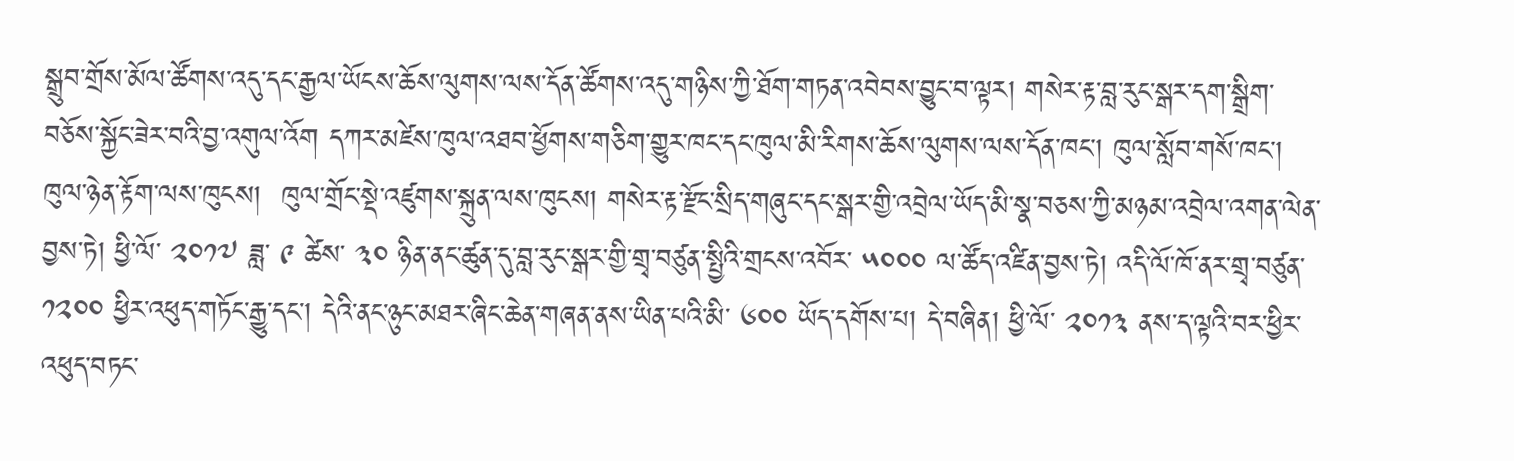སྒྲུབ་གྲོས་མོལ་ཚོགས་འདུ་དང་རྒྱལ་ཡོངས་ཆོས་ལུགས་ལས་དོན་ཚོགས་འདུ་གཉིས་ཀྱི་ཐོག་གཏན་འབེབས་བྱུང་བ་ལྟར། གསེར་རྟ་བླ་རུང་སྒར་དག་སྒྲིག་བཅོས་སྐྱོང་ཟེར་བའི་བྱ་འགུལ་འོག དཀར་མཛེས་ཁུལ་འཐབ་ཕྱོགས་གཅིག་གྱུར་ཁང་དང་ཁུལ་མི་རིགས་ཆོས་ལུགས་ལས་དོན་ཁང་། ཁུལ་སློབ་གསོ་ཁང་། ཁུལ་ཉེན་རྟོག་ལས་ཁུངས།  ཁུལ་གྲོང་སྡེ་འཛུགས་སྐྲུན་ལས་ཁུངས། གསེར་རྟ་རྫོང་སྲིད་གཞུང་དང་སྒར་གྱི་འབྲེལ་ཡོད་མི་སྣ་བཅས་ཀྱི་མཉམ་འབྲེལ་འགན་ལེན་བྱས་ཏེ། ཕྱི་ལོ་ ༢༠༡༧ ཟླ་ ༩ ཚེས་ ༣༠ ཉིན་ནང་ཚུན་དུ་བླ་རུང་སྒར་གྱི་གྲྭ་བཙུན་སྤྱིའི་གྲངས་འབོར་ ༥༠༠༠ ལ་ཚོད་འཛིན་བྱས་ཏེ། འདི་ལོ་ཁོ་ནར་གྲྭ་བཙུན་ ༡༢༠༠ ཕྱིར་འཕུད་གཏོང་རྒྱུ་དང་། དེའི་ནང་ཉུང་མཐར་ཞིང་ཆེན་གཞན་ནས་ཡིན་པའི་མི་ ༦༠༠ ཡོད་དགོས་པ། དེ་བཞིན། ཕྱི་ལོ་ ༢༠༡༣ ནས་ད་ལྟའི་བར་ཕྱིར་འཕུད་བཏང་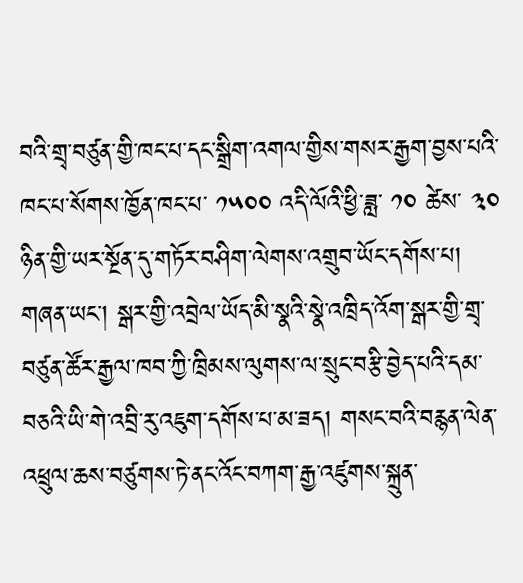བའི་གྲྭ་བཙུན་གྱི་ཁང་པ་དང་སྒྲིག་འགལ་གྱིས་གསར་རྒྱག་བྱས་པའི་ཁང་པ་སོགས་ཁྱོན་ཁང་པ་ ༡༥༠༠ འདི་ལོའི་ཕྱི་ཟླ་ ༡༠ ཚེས་ ༣༠ ཉིན་གྱི་ཡར་སྔོན་དུ་གཏོར་བཤིག་ལེགས་འགྲུབ་ཡོང་དགོས་པ། གཞན་ཡང་། སྒར་གྱི་འབྲེལ་ཡོད་མི་སྣའི་སྣེ་འཁྲིད་འོག་སྒར་གྱི་གྲྭ་བཙུན་ཚོར་རྒྱལ་ཁབ་ཀྱི་ཁྲིམས་ལུགས་ལ་སྲུང་བརྩི་བྱེད་པའི་དམ་བཅའི་ཡི་གེ་འབྲི་རུ་འཇུག་དགོས་པ་མ་ཟད། གསང་བའི་བརྙན་ལེན་འཕྲུལ་ཆས་བཙུགས་ཏེ་ནང་འོང་བཀག་རྒྱ་འཛུགས་སྐྲུན་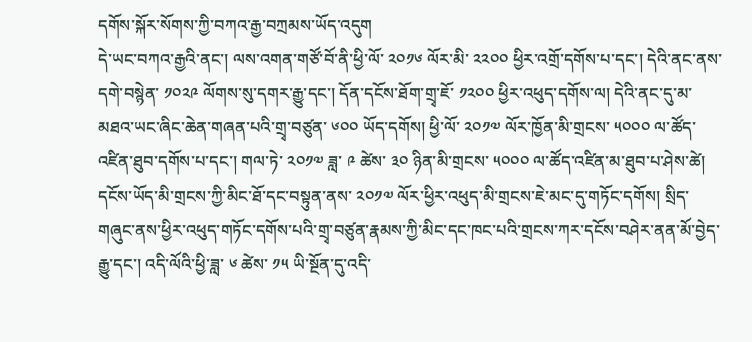དགོས་སྐོར་སོགས་ཀྱི་བཀའ་རྒྱ་བཀྲམས་ཡོད་འདུག
དེ་ཡང་བཀའ་རྒྱའི་ནང་། ལས་འགན་གཙོ་བོ་ནི་ཕྱི་ལོ་ ༢༠༡༦ ལོར་མི་ ༢༢༠༠ ཕྱིར་འགྲོ་དགོས་པ་དང་། དེའི་ནང་ནས་དགེ་བསྙེན་ ༡༠༢༩ ལོགས་སུ་དགར་རྒྱུ་དང་། དོན་དངོས་ཐོག་གྲྭ་ཇོ་ ༡༢༠༠ ཕྱིར་འཕུད་དགོས་ལ། དེའི་ནང་དུ་མ་མཐའ་ཡང་ཞིང་ཆེན་གཞན་པའི་གྲྭ་བཙུན་ ༦༠༠ ཡོད་དགོས། ཕྱི་ལོ་ ༢༠༡༧ ལོར་ཁྱོན་མི་གྲངས་ ༥༠༠༠ ལ་ཚོད་འཛིན་ཐུབ་དགོས་པ་དང་། གལ་ཏེ་ ༢༠༡༧ ཟླ་ ༩ ཚེས་ ༣༠ ཉིན་མི་གྲངས་ ༥༠༠༠ ལ་ཚོད་འཛིན་མ་ཐུབ་པ་ཤེས་ཚེ། དངོས་ཡོད་མི་གྲངས་ཀྱི་མིང་ཐོ་དང་བསྟུན་ནས་ ༢༠༡༧ ལོར་ཕྱིར་འཕུད་མི་གྲངས་ཇེ་མང་དུ་གཏོང་དགོས། སྲིད་གཞུང་ནས་ཕྱིར་འཕུད་གཏོང་དགོས་པའི་གྲྭ་བཙུན་རྣམས་ཀྱི་མིང་དང་ཁང་པའི་གྲངས་ཀར་དངོས་བཤེར་ནན་མོ་བྱེད་རྒྱུ་དང་། འདི་ལོའི་ཕྱི་ཟླ་ ༦ ཚེས་ ༡༥ ཡི་སྔོན་དུ་འདི་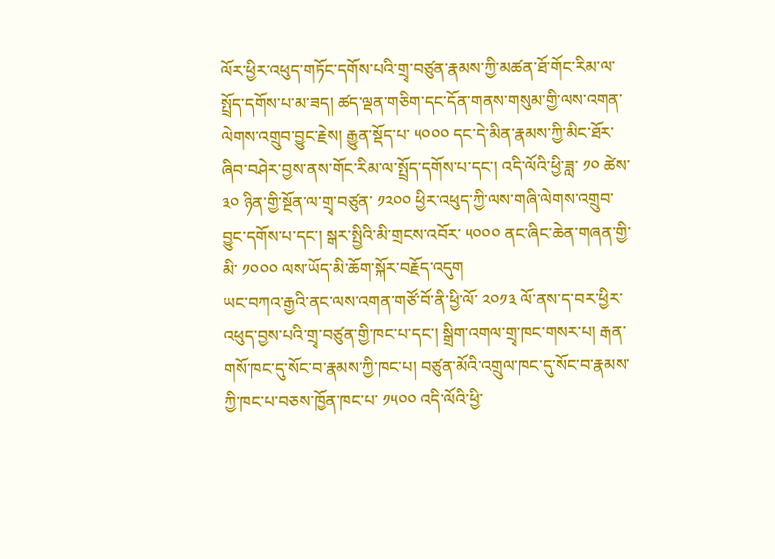ལོར་ཕྱིར་འཕུད་གཏོང་དགོས་པའི་གྲྭ་བཙུན་རྣམས་ཀྱི་མཚན་ཐོ་གོང་རིམ་ལ་སྤྲོད་དགོས་པ་མ་ཟད། ཚད་ལྡན་གཅིག་དང་དོན་གནས་གསུམ་གྱི་ལས་འགན་ལེགས་འགྲུབ་བྱུང་རྗེས། རྒྱུན་སྡོད་པ་ ༥༠༠༠ དང་དེ་མིན་རྣམས་ཀྱི་མིང་ཐོར་ཞིབ་བཤེར་བྱས་ནས་གོང་རིམ་ལ་སྤྲོད་དགོས་པ་དང་། འདི་ལོའི་ཕྱི་ཟླ་ ༡༠ ཚེས་ ༣༠ ཉིན་གྱི་སྔོན་ལ་གྲྭ་བཙུན་ ༡༢༠༠ ཕྱིར་འཕུད་ཀྱི་ལས་གཞི་ལེགས་འགྲུབ་བྱུང་དགོས་པ་དང་། སྒར་སྤྱིའི་མི་གྲངས་འབོར་ ༥༠༠༠ ནང་ཞིང་ཆེན་གཞན་གྱི་མི་ ༡༠༠༠ ལས་ཡོད་མི་ཆོག་སྐོར་བརྗོད་འདུག
ཡང་བཀའ་རྒྱའི་ནང་ལས་འགན་གཙོ་བོ་ནི་ཕྱི་ལོ་ ༢༠༡༣ ལོ་ནས་ད་བར་ཕྱིར་འཕུད་བྱས་པའི་གྲྭ་བཙུན་གྱི་ཁང་པ་དང་། སྒྲིག་འགལ་གྲྭ་ཁང་གསར་པ། རྒན་གསོ་ཁང་དུ་སོང་བ་རྣམས་ཀྱི་ཁང་པ། བཙུན་མོའི་འགྲུལ་ཁང་དུ་སོང་བ་རྣམས་ཀྱི་ཁང་པ་བཅས་ཁྱོན་ཁང་པ་ ༡༥༠༠ འདི་ལོའི་ཕྱི་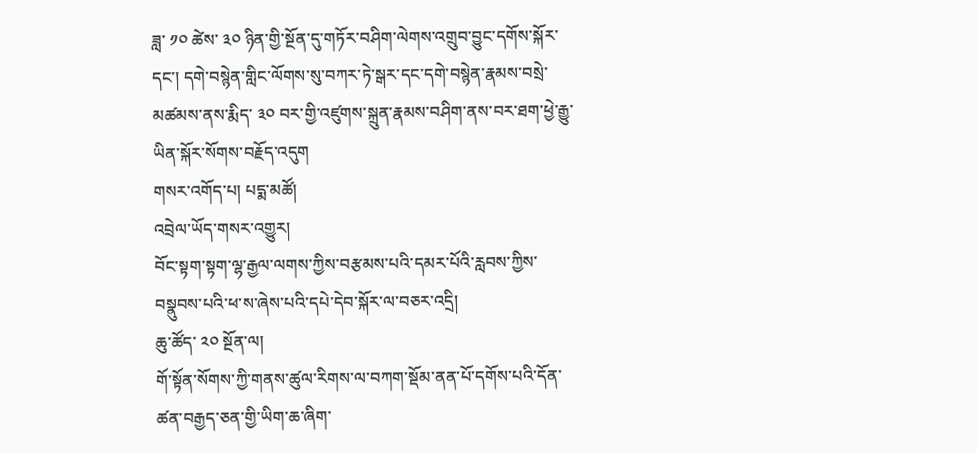ཟླ་ ༡༠ ཚེས་ ༣༠ ཉིན་གྱི་སྔོན་དུ་གཏོར་བཤིག་ལེགས་འགྲུབ་བྱུང་དགོས་སྐོར་དང་། དགེ་བསྙེན་གླིང་ལོགས་སུ་བཀར་ཏེ་སྒར་དང་དགེ་བསྙེན་རྣམས་བསྲེ་མཚམས་ནས་རྨིད་ ༣༠ བར་གྱི་འཛུགས་སྐྲུན་རྣམས་བཤིག་ནས་བར་ཐག་ཕྱེ་རྒྱུ་ཡིན་སྐོར་སོགས་བརྗོད་འདུག
གསར་འགོད་པ། པདྨ་མཚོ།
འབྲེལ་ཡོད་གསར་འགྱུར།
བོང་སྟག་སྟག་ལྷ་རྒྱལ་ལགས་ཀྱིས་བརྩམས་པའི་དམར་པོའི་རླབས་ཀྱིས་བསྣུབས་པའི་ཕ་ས་ཞེས་པའི་དཔེ་དེབ་སྐོར་ལ་བཅར་འདྲི།
ཆུ་ཚོད་ ༢༠ སྔོན་ལ།
གོ་སྟོན་སོགས་ཀྱི་གནས་ཚུལ་རིགས་ལ་བཀག་སྡོམ་ནན་པོ་དགོས་པའི་དོན་ཚན་བརྒྱད་ཅན་གྱི་ཡིག་ཆ་ཞིག་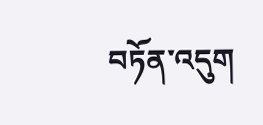བཏོན་འདུག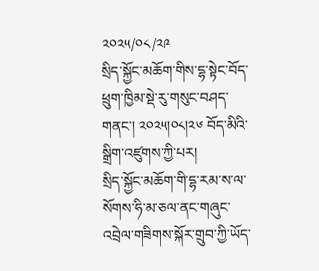༢༠༢༥/༠༨/༢༩
སྲིད་སྐྱོང་མཆོག་གིས་དྷ་སྟེང་བོད་ཕྲུག་ཁྱིམ་སྡེ་རུ་གསུང་བཤད་གནང་། ༢༠༢༥།༠༨།༢༦ བོད་མིའི་སྒྲིག་འཛུགས་ཀྱི་པར།
སྲིད་སྐྱོང་མཆོག་གི་དྷ་རམ་ས་ལ་སོགས་ཧི་མ་ཅལ་ནང་གཞུང་འབྲེལ་གཟིགས་སྐོར་གྲུབ་ཀྱི་ཡོད་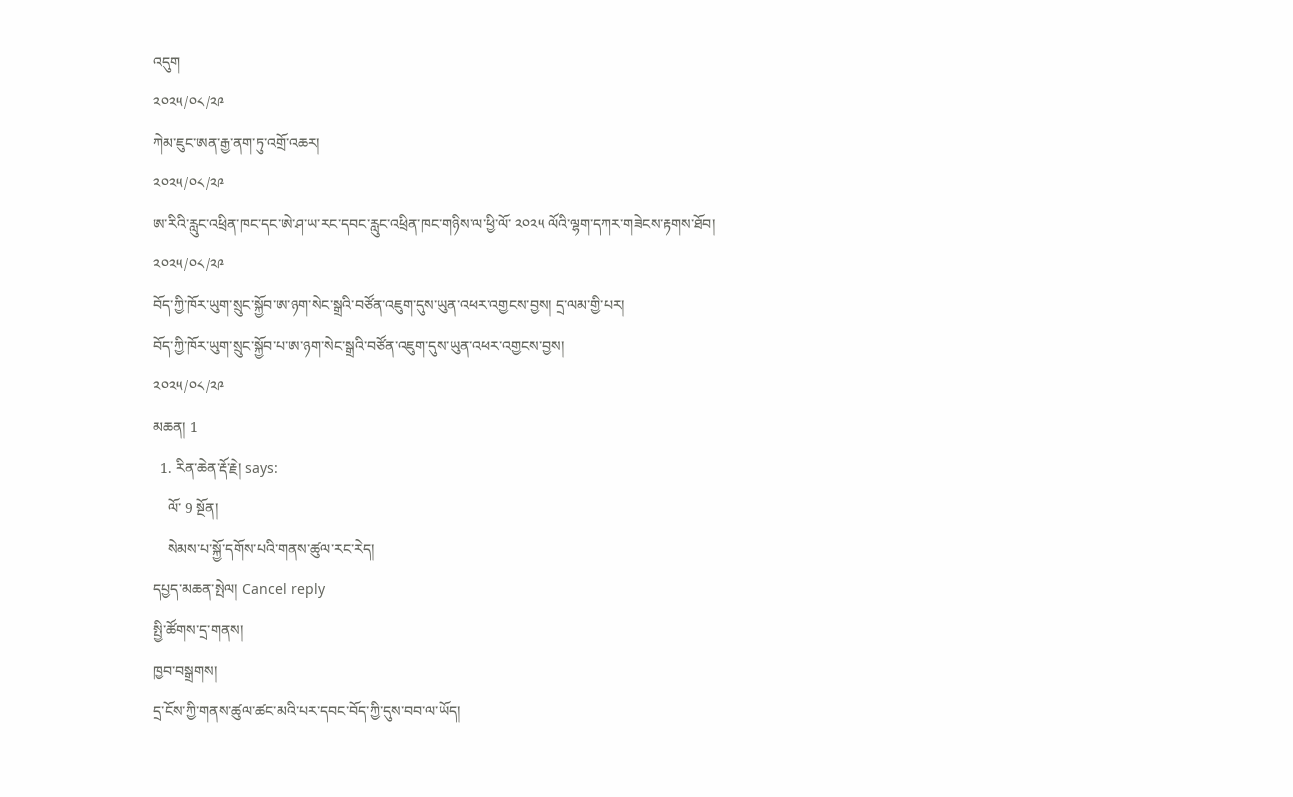འདུག
༢༠༢༥/༠༨/༢༩
ཀེམ་ཇུང་ཨན་རྒྱ་ནག་ཏུ་འགྲོ་འཆར།
༢༠༢༥/༠༨/༢༩
ཨ་རིའི་རླུང་འཕྲིན་ཁང་དང་ཨེ་ཤ་ཡ་རང་དབང་རླུང་འཕྲིན་ཁང་གཉིས་ལ་ཕྱི་ལོ་ ༢༠༢༥ ལོའི་ལྷག་དཀར་གཟེངས་རྟགས་ཐོབ།
༢༠༢༥/༠༨/༢༩
བོད་ཀྱི་ཁོར་ཡུག་སྲུང་སྐྱོབ་ཨ་ཉག་སེང་སྒྲའི་བཙོན་འཇུག་དུས་ཡུན་འཕར་འགྱངས་བྱས། དྲ་ལམ་གྱི་པར།
བོད་ཀྱི་ཁོར་ཡུག་སྲུང་སྐྱོབ་པ་ཨ་ཉག་སེང་སྒྲའི་བཙོན་འཇུག་དུས་ཡུན་འཕར་འགྱངས་བྱས།
༢༠༢༥/༠༨/༢༩
མཆན། 1
  1. རིན་ཆེན་རྡོ་རྗེ། says:
    ལོ་ 9 སྔོན།
    སེམས་པ་སྐྱོ་དགོས་པའི་གནས་ཚུལ་རང་རེད།
དཔྱད་མཆན་སྤེལ། Cancel reply
སྤྱི་ཚོགས་དྲ་གནས།
ཁྱབ་བསྒྲགས།
དྲ་ངོས་ཀྱི་གནས་ཚུལ་ཚང་མའི་པར་དབང་བོད་ཀྱི་དུས་བབ་ལ་ཡོད།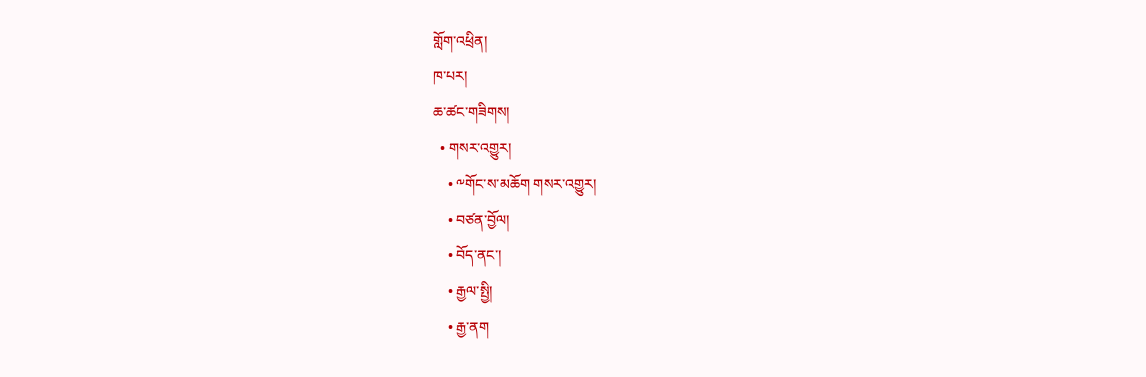གློག་འཕྲིན།
ཁ་པར།
ཆ་ཚང་གཟིགས།
  • གསར་འགྱུར།
    • ༸གོང་ས་མཆོག གསར་འགྱུར།
    • བཙན་བྱོལ།
    • བོད་ནང་།
    • རྒྱལ་སྤྱི།
    • རྒྱ་ནག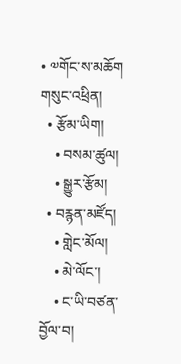• ༧གོང་ས་མཆོག གསུང་འཕྲིན།
  • རྩོམ་ཡིག།
    • བསམ་ཚུལ།
    • སྒྱུར་རྩོམ།
  • བརྙན་མཛོད།
    • གླེང་མོལ།
    • མེ་ལོང་།
    • ང་ཡི་བཙན་བྱོལ་བ།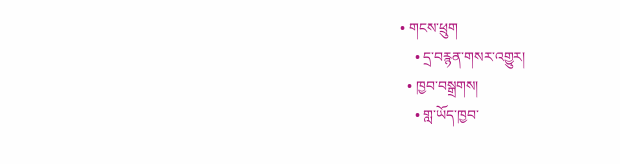• གངས་ཕྲུག
    • དྲ་བརྙན་གསར་འགྱུར།
  • ཁྱབ་བསྒྲགས།
    • གླ་ཡོད་ཁྱབ་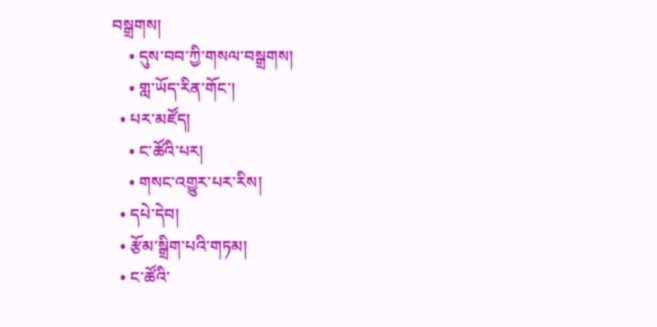བསྒྲགས།
    • དུས་བབ་ཀྱི་གསལ་བསྒྲགས།
    • གླ་ཡོད་རིན་གོང་།
  • པར་མཛོད།
    • ང་ཚོའི་པར།
    • གསང་འགྱུར་པར་རིས།
  • དཔེ་དེབ།
  • རྩོམ་སྒྲིག་པའི་གཏམ།
  • ང་ཚོའི་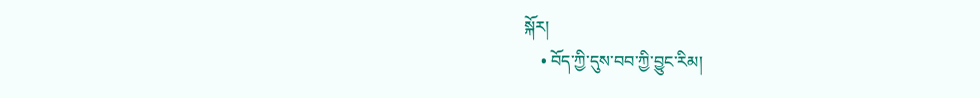སྐོར།
    • བོད་ཀྱི་དུས་བབ་ཀྱི་བྱུང་རིམ།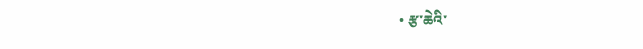• རྩ་ཆེའི་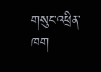གསུང་འཕྲིན་ཁག